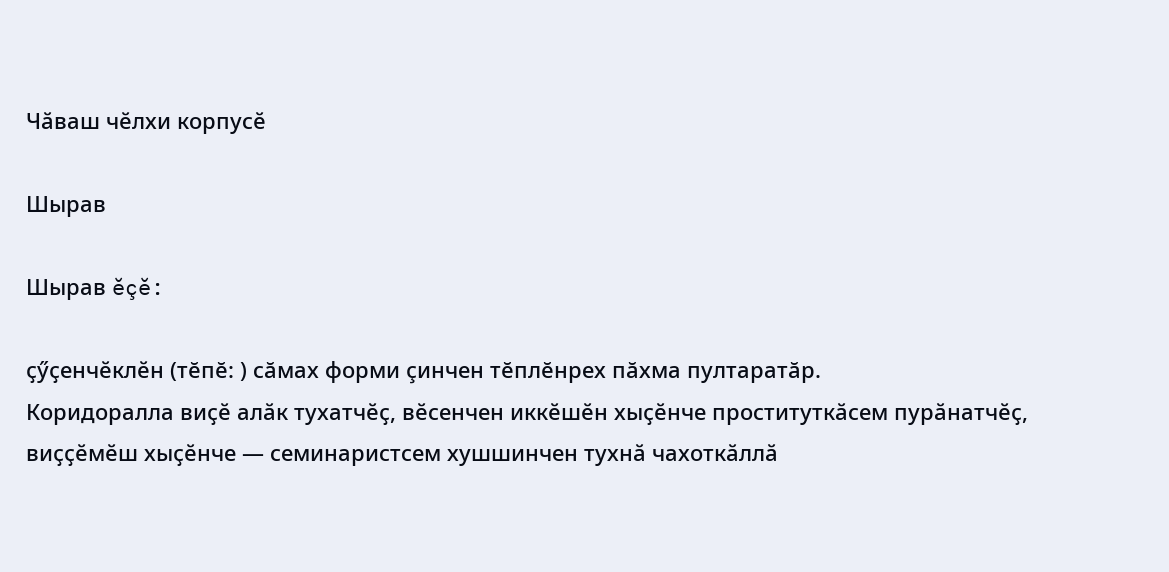Чӑваш чӗлхи корпусӗ

Шырав

Шырав ĕçĕ:

ҫӳҫенчӗклӗн (тĕпĕ: ) сăмах форми çинчен тĕплĕнрех пăхма пултаратăр.
Коридоралла виҫӗ алӑк тухатчӗҫ, вӗсенчен иккӗшӗн хыҫӗнче проституткӑсем пурӑнатчӗҫ, виҫҫӗмӗш хыҫӗнче — семинаристсем хушшинчен тухнӑ чахоткӑллӑ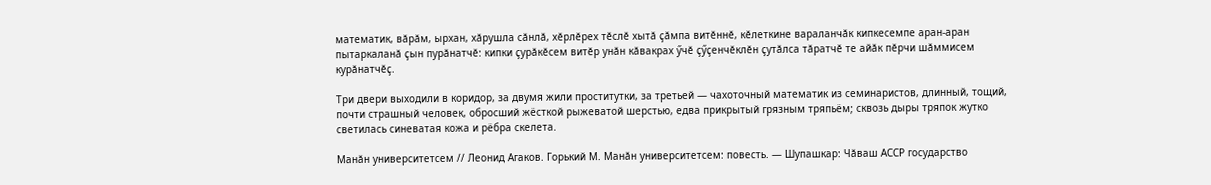математик, вӑрӑм, ырхан, хӑрушла сӑнлӑ, хӗрлӗрех тӗслӗ хытӑ ҫӑмпа витӗннӗ, кӗлеткине вараланчӑк кипкесемпе аран-аран пытаркаланӑ ҫын пурӑнатчӗ: кипки ҫурӑкӗсем витӗр унӑн кӑвакрах ӳчӗ ҫӳҫенчӗклӗн ҫутӑлса тӑратчӗ те айӑк пӗрчи шӑммисем курӑнатчӗҫ.

Три двери выходили в коридор, за двумя жили проститутки, за третьей — чахоточный математик из семинаристов, длинный, тощий, почти страшный человек, обросший жёсткой рыжеватой шерстью, едва прикрытый грязным тряпьём; сквозь дыры тряпок жутко светилась синеватая кожа и рёбра скелета.

Манӑн университетсем // Леонид Агаков. Горький М. Манӑн университетсем: повесть. — Шупашкар: Чӑваш АССР государство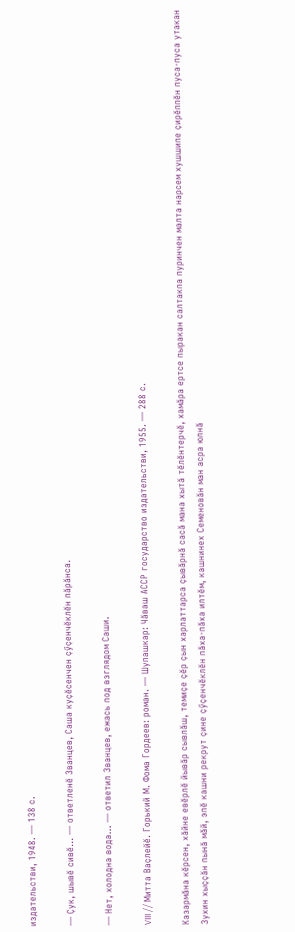издательстви, 1948. — 138 с.

— Ҫук, шывӗ сивӗ… — ответленӗ Званцев, Саша куҫӗсенчен ҫӳҫенчӗклӗн пӑрӑнса.

— Нет, холодна вода… — ответил Званцев, ежась под взглядом Саши.

VIII // Митта Ваҫлейӗ. Горький М. Фома Гордеев: роман. — Шупашкар: Чӑваш АССР государство издательстви, 1955. — 288 с.

Казармӑна кӗрсен, хӑйне евӗрлӗ йывӑр сывлӑш, темиҫе ҫӗр ҫын харлаттарса ҫывӑрнӑ сасӑ мана хытӑ тӗлӗнтерчӗ, хамӑра ертсе пыракан салтакпа пуринчен малта нарсем хушшипе ҫирӗппӗн пуса-пуса утакан Зухин хыҫҫӑн пынӑ мӑй, эпӗ кашни рекрут ҫине ҫӳҫенчӗклӗн пӑха-пӑха илтӗм, кашнинех Семеновӑн ман асра юлнӑ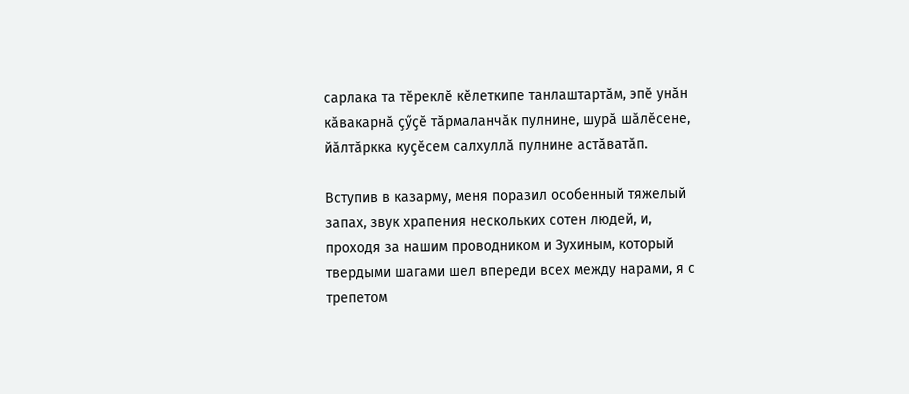сарлака та тӗреклӗ кӗлеткипе танлаштартӑм, эпӗ унӑн кӑвакарнӑ ҫӳҫӗ тӑрмаланчӑк пулнине, шурӑ шӑлӗсене, йӑлтӑркка куҫӗсем салхуллӑ пулнине астӑватӑп.

Вступив в казарму, меня поразил особенный тяжелый запах, звук храпения нескольких сотен людей, и, проходя за нашим проводником и Зухиным, который твердыми шагами шел впереди всех между нарами, я с трепетом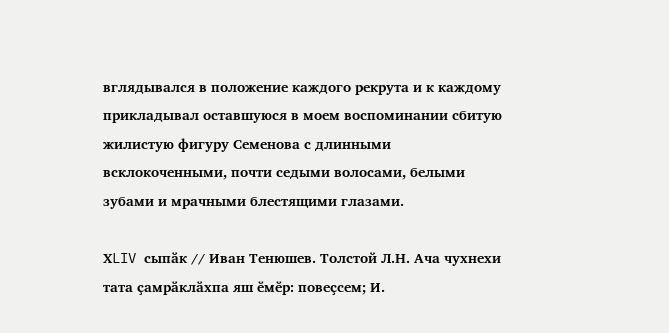вглядывался в положение каждого рекрута и к каждому прикладывал оставшуюся в моем воспоминании сбитую жилистую фигуру Семенова с длинными всклокоченными, почти седыми волосами, белыми зубами и мрачными блестящими глазами.

ХLIV сыпӑк // Иван Тенюшев. Толстой Л.Н. Ача чухнехи тата ҫамрӑклӑхпа яш ӗмӗр: повеҫсем; И.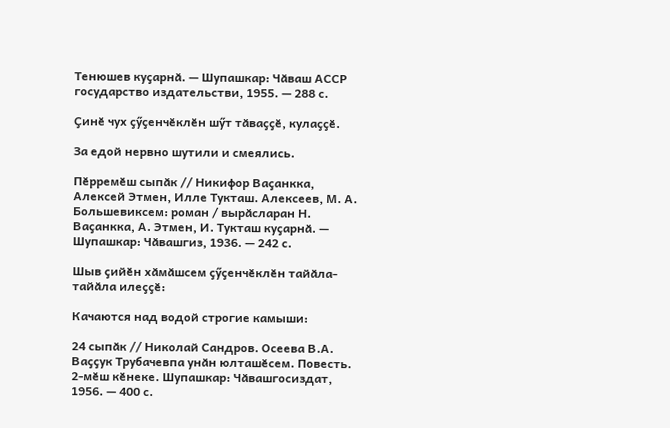Тенюшев куҫарнӑ. — Шупашкар: Чӑваш АССР государство издательстви, 1955. — 288 с.

Ҫинӗ чух ҫӳҫенчӗклӗн шӳт тӑваҫҫӗ, кулаҫҫӗ.

За едой нервно шутили и смеялись.

Пӗрремӗш сыпӑк // Никифор Ваҫанкка, Алексей Этмен, Илле Тукташ. Алексеев, М. А. Большевиксем: роман / вырӑсларан Н. Ваҫанкка, А. Этмен, И. Тукташ куҫарнӑ. — Шупашкар: Чӑвашгиз, 1936. — 242 с.

Шыв ҫийӗн хӑмӑшсем ҫӳҫенчӗклӗн тайӑла-тайӑла илеҫҫӗ:

Качаются над водой строгие камыши:

24 сыпӑк // Николай Сандров. Осеева В.А. Ваҫҫук Трубачевпа унӑн юлташӗсем. Повесть. 2-мӗш кӗнеке. Шупашкар: Чӑвашгосиздат, 1956. — 400 с.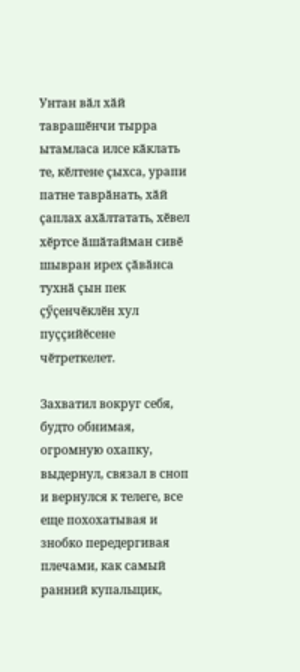Унтан вӑл хӑй таврашӗнчи тырра ытамласа илсе кӑклать те, кӗлтене ҫыхса, урапи патне таврӑнать, хӑй ҫаплах ахӑлтатать, хӗвел хӗртсе ӑшӑтайман сивӗ шывран ирех ҫӑвӑнса тухнӑ ҫын пек ҫӳҫенчӗклӗн хул пуҫҫийӗсене чӗтреткелет.

Захватил вокруг себя, будто обнимая, огромную охапку, выдернул, связал в сноп и вернулся к телеге, все еще похохатывая и знобко передергивая плечами, как самый ранний купальщик,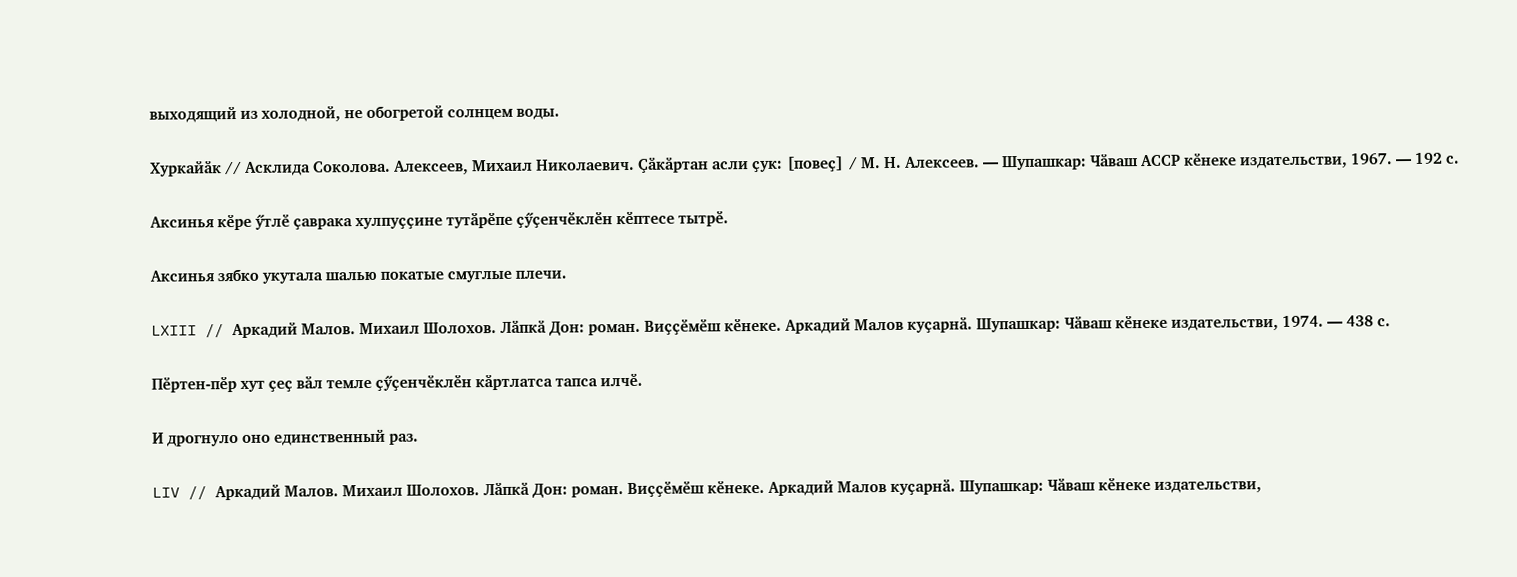выходящий из холодной, не обогретой солнцем воды.

Хуркайӑк // Асклида Соколова. Алексеев, Михаил Николаевич. Ҫӑкӑртан асли ҫук: [повеҫ] / М. Н. Алексеев. — Шупашкар: Чӑваш АССР кӗнеке издательстви, 1967. — 192 с.

Аксинья кӗре ӳтлӗ ҫаврака хулпуҫҫине тутӑрӗпе ҫӳҫенчӗклӗн кӗптесе тытрӗ.

Аксинья зябко укутала шалью покатые смуглые плечи.

LXIII // Аркадий Малов. Михаил Шолохов. Лӑпкӑ Дон: роман. Виҫҫӗмӗш кӗнеке. Аркадий Малов куҫарнӑ. Шупашкар: Чӑваш кӗнеке издательстви, 1974. — 438 с.

Пӗртен-пӗр хут ҫеҫ вӑл темле ҫӳҫенчӗклӗн кӑртлатса тапса илчӗ.

И дрогнуло оно единственный раз.

LIV // Аркадий Малов. Михаил Шолохов. Лӑпкӑ Дон: роман. Виҫҫӗмӗш кӗнеке. Аркадий Малов куҫарнӑ. Шупашкар: Чӑваш кӗнеке издательстви,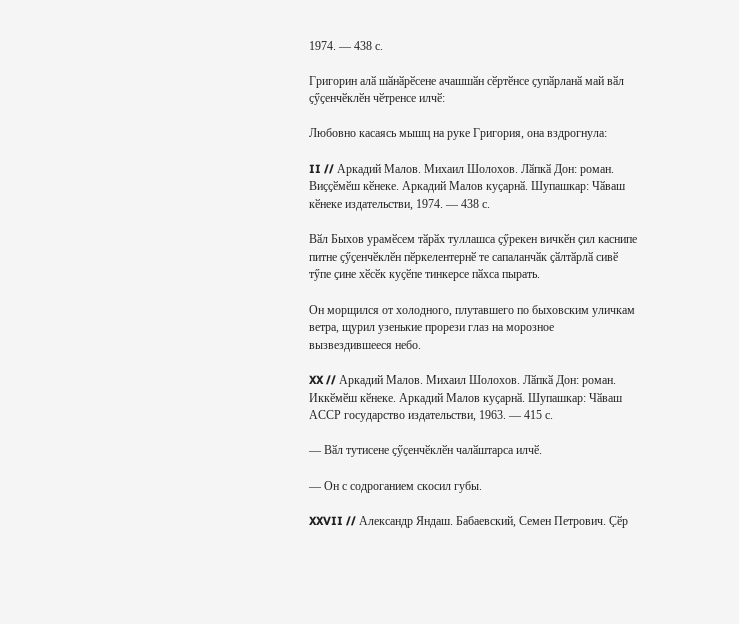1974. — 438 с.

Григорин алӑ шӑнӑрӗсене ачашшӑн сӗртӗнсе ҫупӑрланӑ май вӑл ҫӳҫенчӗклӗн чӗтренсе илчӗ:

Любовно касаясь мышц на руке Григория, она вздрогнула:

II // Аркадий Малов. Михаил Шолохов. Лӑпкӑ Дон: роман. Виҫҫӗмӗш кӗнеке. Аркадий Малов куҫарнӑ. Шупашкар: Чӑваш кӗнеке издательстви, 1974. — 438 с.

Вӑл Быхов урамӗсем тӑрӑх туллашса ҫӳрекен вичкӗн ҫил каснипе питне ҫӳҫенчӗклӗн пӗркелентернӗ те сапаланчӑк ҫӑлтӑрлӑ сивӗ тӳпе ҫине хӗсӗк куҫӗпе тинкерсе пӑхса пырать.

Он морщился от холодного, плутавшего по быховским уличкам ветра, щурил узенькие прорези глаз на морозное вызвездившееся небо.

XX // Аркадий Малов. Михаил Шолохов. Лӑпкӑ Дон: роман. Иккӗмӗш кӗнеке. Аркадий Малов куҫарнӑ. Шупашкар: Чӑваш АССР государство издательстви, 1963. — 415 с.

— Вӑл тутисене ҫӳҫенчӗклӗн чалӑштарса илчӗ.

— Он с содроганием скосил губы.

XXVII // Александр Яндаш. Бабаевский, Семен Петрович. Ҫӗр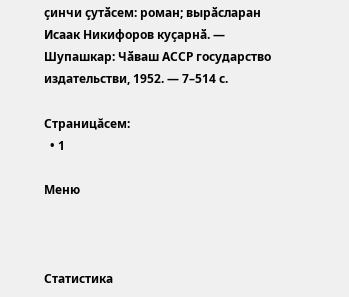ҫинчи ҫутӑсем: роман; вырӑсларан Исаак Никифоров куҫарнӑ. — Шупашкар: Чӑваш АССР государство издательстви, 1952. — 7–514 с.

Страницăсем:
  • 1

Меню



Статистика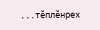...тĕплӗнрех